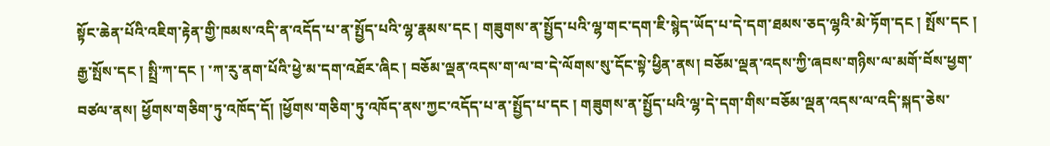སྟོང་ཆེན་པོའི་འཇིག་རྟེན་གྱི་ཁམས་འདི་ན་འདོད་པ་ན་སྤྱོད་པའི་ལྷ་རྣམས་དང ། གཟུགས་ན་སྤྱོད་པའི་ལྷ་གང་དག་ཇི་སྙེད་ཡོད་པ་དེ་དག་ཐམས་ཅད་ལྷའི་མེ་ཏོག་དང ། སྤོས་དང ། རྒྱ་སྤོས་དང ། སྤྲི་ཀ་དང ། ་ཀ་རུ་ནག་པོའི་ཕྱེ་མ་དག་འཐོར་ཞིང ། བཅོམ་ལྡན་འདས་ག་ལ་བ་དེ་ལོགས་སུ་དོང་སྟེ་ཕྱིན་ནས། བཅོམ་ལྡན་འདས་ཀྱི་ཞབས་གཉིས་ལ་མགོ་བོས་ཕྱག་བཙལ་ནས། ཕྱོགས་གཅིག་ཏུ་འཁོད་དོ། །ཕྱོགས་གཅིག་ཏུ་འཁོད་ནས་ཀྱང་འདོད་པ་ན་སྤྱོད་པ་དང ། གཟུགས་ན་སྤྱོད་པའི་ལྷ་དེ་དག་གིས་བཅོམ་ལྡན་འདས་ལ་འདི་སྐད་ཅེས་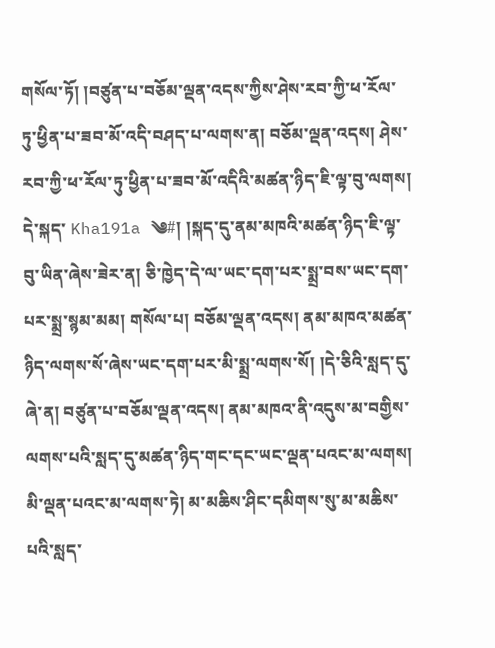གསོལ་ཏོ། །བཙུན་པ་བཅོམ་ལྡན་འདས་ཀྱིས་ཤེས་རབ་ཀྱི་ཕ་རོལ་ཏུ་ཕྱིན་པ་ཟབ་མོ་འདི་བཤད་པ་ལགས་ན། བཅོམ་ལྡན་འདས། ཤེས་རབ་ཀྱི་ཕ་རོལ་ཏུ་ཕྱིན་པ་ཟབ་མོ་འདིའི་མཚན་ཉིད་ཇི་ལྟ་བུ་ལགས། དེ་སྐད་ Kha191a ༄#། །སྐད་དུ་ནམ་མཁའི་མཚན་ཉིད་ཇི་ལྟ་བུ་ཡིན་ཞེས་ཟེར་ན། ཅི་ཁྱེད་དེ་ལ་ཡང་དག་པར་སྨྲ་བས་ཡང་དག་པར་སྨྲ་སྙམ་མམ། གསོལ་པ། བཅོམ་ལྡན་འདས། ནམ་མཁའ་མཚན་ཉིད་ལགས་སོ་ཞེས་ཡང་དག་པར་མི་སྨྲ་ལགས་སོ། །དེ་ཅིའི་སླད་དུ་ཞེ་ན། བཙུན་པ་བཅོམ་ལྡན་འདས། ནམ་མཁའ་ནི་འདུས་མ་བགྱིས་ལགས་པའི་སླད་དུ་མཚན་ཉིད་གང་དང་ཡང་ལྡན་པའང་མ་ལགས། མི་ལྡན་པའང་མ་ལགས་ཏེ། མ་མཆིས་ཤིང་དམིགས་སུ་མ་མཆིས་པའི་སླད་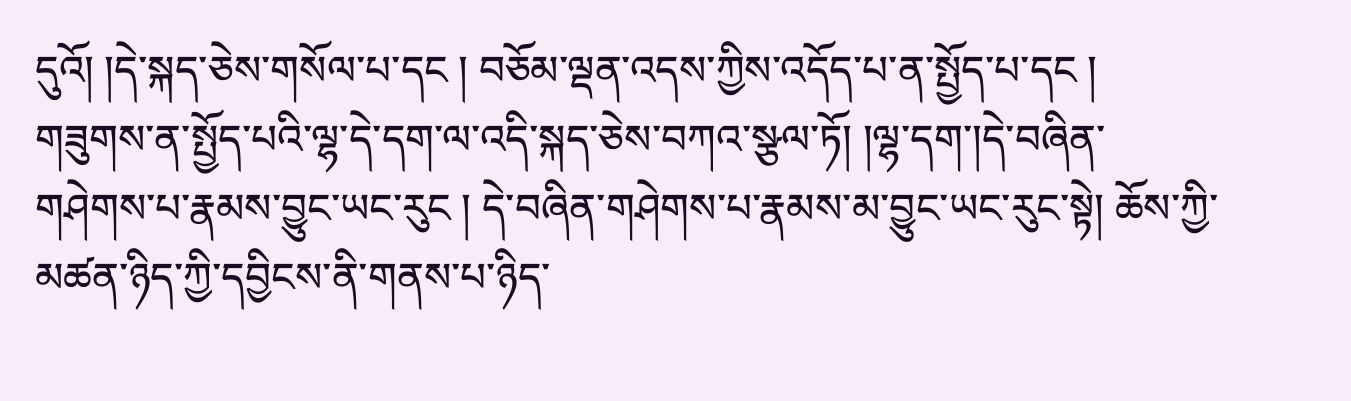དུའོ། །དེ་སྐད་ཅེས་གསོལ་པ་དང ། བཅོམ་ལྡན་འདས་ཀྱིས་འདོད་པ་ན་སྤྱོད་པ་དང ། གཟུགས་ན་སྤྱོད་པའི་ལྷ་དེ་དག་ལ་འདི་སྐད་ཅེས་བཀའ་སྩལ་ཏོ། །ལྷ་དག་།དེ་བཞིན་གཤེགས་པ་རྣམས་བྱུང་ཡང་རུང ། དེ་བཞིན་གཤེགས་པ་རྣམས་མ་བྱུང་ཡང་རུང་སྟེ། ཆོས་ཀྱི་མཚན་ཉིད་ཀྱི་དབྱིངས་ནི་གནས་པ་ཉིད་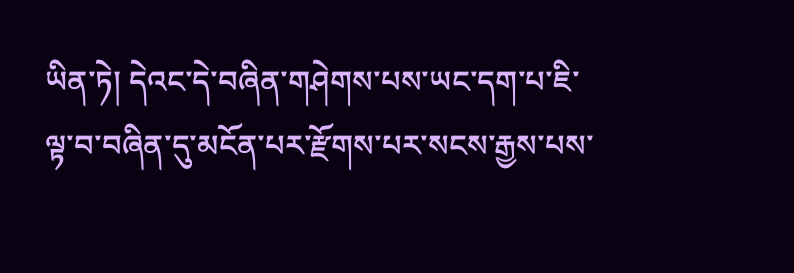ཡིན་ཏེ། དེའང་དེ་བཞིན་གཤེགས་པས་ཡང་དག་པ་ཇི་ལྟ་བ་བཞིན་དུ་མངོན་པར་རྫོགས་པར་སངས་རྒྱས་པས་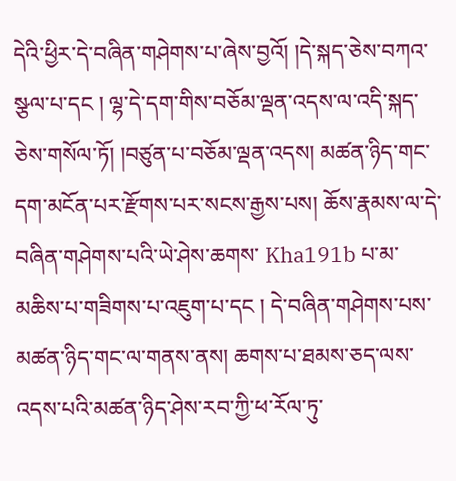དེའི་ཕྱིར་དེ་བཞིན་གཤེགས་པ་ཞེས་བྱའོ། །དེ་སྐད་ཅེས་བཀའ་སྩལ་པ་དང ། ལྷ་དེ་དག་གིས་བཅོམ་ལྡན་འདས་ལ་འདི་སྐད་ཅེས་གསོལ་ཏོ། །བཙུན་པ་བཅོམ་ལྡན་འདས། མཚན་ཉིད་གང་དག་མངོན་པར་རྫོགས་པར་སངས་རྒྱས་པས། ཆོས་རྣམས་ལ་དེ་བཞིན་གཤེགས་པའི་ཡེ་ཤེས་ཆགས་ Kha191b པ་མ་མཆིས་པ་གཟིགས་པ་འཇུག་པ་དང ། དེ་བཞིན་གཤེགས་པས་མཚན་ཉིད་གང་ལ་གནས་ནས། ཆགས་པ་ཐམས་ཅད་ལས་འདས་པའི་མཚན་ཉིད་ཤེས་རབ་ཀྱི་ཕ་རོལ་ཏུ་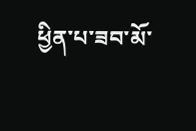ཕྱིན་པ་ཟབ་མོ་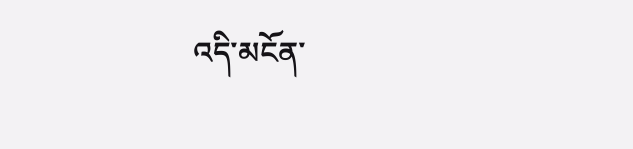འདི་མངོན་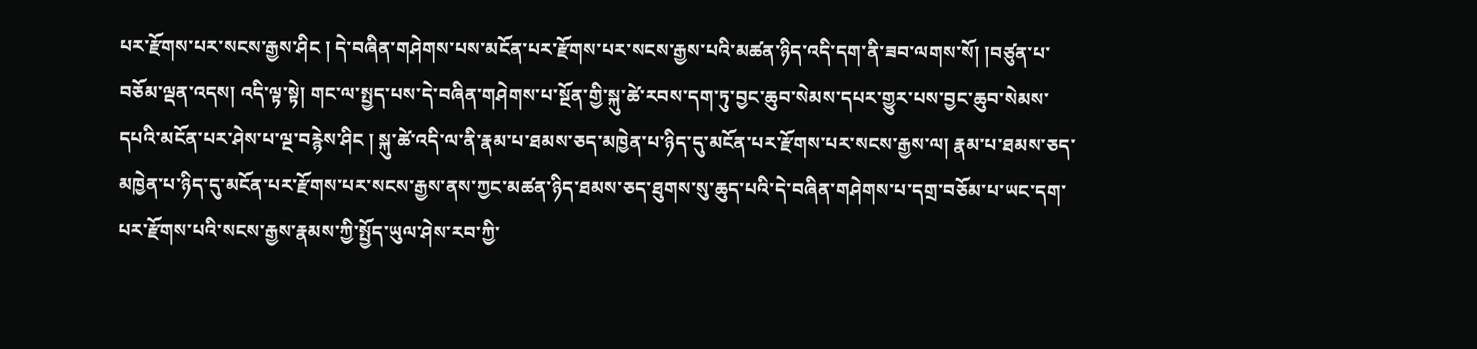པར་རྫོགས་པར་སངས་རྒྱས་ཤིང ། དེ་བཞིན་གཤེགས་པས་མངོན་པར་རྫོགས་པར་སངས་རྒྱས་པའི་མཚན་ཉིད་འདི་དག་ནི་ཟབ་ལགས་སོ། །བཙུན་པ་བཅོམ་ལྡན་འདས། འདི་ལྟ་སྟེ། གང་ལ་སྤྱད་པས་དེ་བཞིན་གཤེགས་པ་སྔོན་གྱི་སྐུ་ཚེ་རབས་དག་ཏུ་བྱང་ཆུབ་སེམས་དཔར་གྱུར་པས་བྱང་ཆུབ་སེམས་དཔའི་མངོན་པར་ཤེས་པ་ལྔ་བརྙེས་ཤིང ། སྐུ་ཚེ་འདི་ལ་ནི་རྣམ་པ་ཐམས་ཅད་མཁྱེན་པ་ཉིད་དུ་མངོན་པར་རྫོགས་པར་སངས་རྒྱས་ལ། རྣམ་པ་ཐམས་ཅད་མཁྱེན་པ་ཉིད་དུ་མངོན་པར་རྫོགས་པར་སངས་རྒྱས་ནས་ཀྱང་མཚན་ཉིད་ཐམས་ཅད་ཐུགས་སུ་ཆུད་པའི་དེ་བཞིན་གཤེགས་པ་དགྲ་བཅོམ་པ་ཡང་དག་པར་རྫོགས་པའི་སངས་རྒྱས་རྣམས་ཀྱི་སྤྱོད་ཡུལ་ཤེས་རབ་ཀྱི་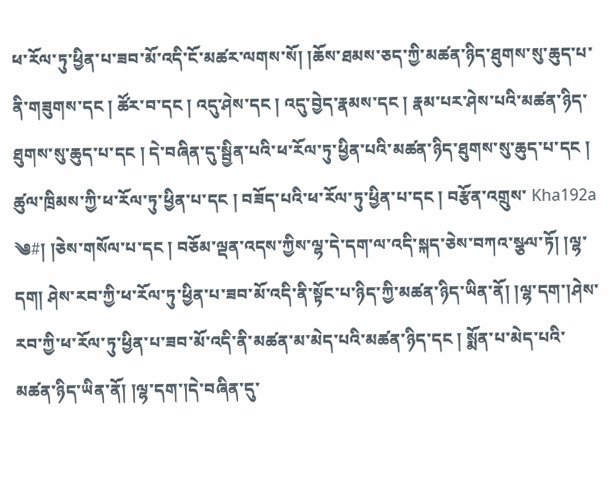ཕ་རོལ་ཏུ་ཕྱིན་པ་ཟབ་མོ་འདི་ངོ་མཚར་ལགས་སོ། །ཆོས་ཐམས་ཅད་ཀྱི་མཚན་ཉིད་ཐུགས་སུ་ཆུད་པ་ནི་གཟུགས་དང ། ཚོར་བ་དང ། འདུ་ཤེས་དང ། འདུ་བྱེད་རྣམས་དང ། རྣམ་པར་ཤེས་པའི་མཚན་ཉིད་ཐུགས་སུ་ཆུད་པ་དང ། དེ་བཞིན་དུ་སྦྱིན་པའི་ཕ་རོལ་ཏུ་ཕྱིན་པའི་མཚན་ཉིད་ཐུགས་སུ་ཆུད་པ་དང ། ཚུལ་ཁྲིམས་ཀྱི་ཕ་རོལ་ཏུ་ཕྱིན་པ་དང ། བཟོད་པའི་ཕ་རོལ་ཏུ་ཕྱིན་པ་དང ། བརྩོན་འགྲུས་ Kha192a ༄#། །ཅེས་གསོལ་པ་དང ། བཅོམ་ལྡན་འདས་ཀྱིས་ལྷ་དེ་དག་ལ་འདི་སྐད་ཅེས་བཀའ་སྩལ་ཏོ། །ལྷ་དག། ཤེས་རབ་ཀྱི་ཕ་རོལ་ཏུ་ཕྱིན་པ་ཟབ་མོ་འདི་ནི་སྟོང་པ་ཉིད་ཀྱི་མཚན་ཉིད་ཡིན་ནོ། །ལྷ་དག་།ཤེས་རབ་ཀྱི་ཕ་རོལ་ཏུ་ཕྱིན་པ་ཟབ་མོ་འདི་ནི་མཚན་མ་མེད་པའི་མཚན་ཉིད་དང ། སྨོན་པ་མེད་པའི་མཚན་ཉིད་ཡིན་ནོ། །ལྷ་དག་།དེ་བཞིན་དུ་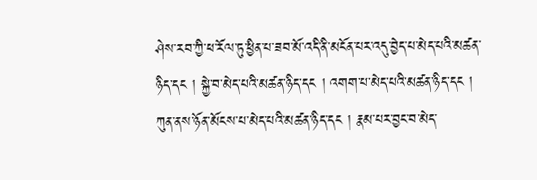ཤེས་རབ་ཀྱི་ཕ་རོལ་ཏུ་ཕྱིན་པ་ཟབ་མོ་འདི་ནི་མངོན་པར་འདུ་བྱེད་པ་མེད་པའི་མཚན་ཉིད་དང ། སྐྱེ་བ་མེད་པའི་མཚན་ཉིད་དང ། འགག་པ་མེད་པའི་མཚན་ཉིད་དང ། ཀུན་ནས་ཉོན་མོངས་པ་མེད་པའི་མཚན་ཉིད་དང ། རྣམ་པར་བྱང་བ་མེད་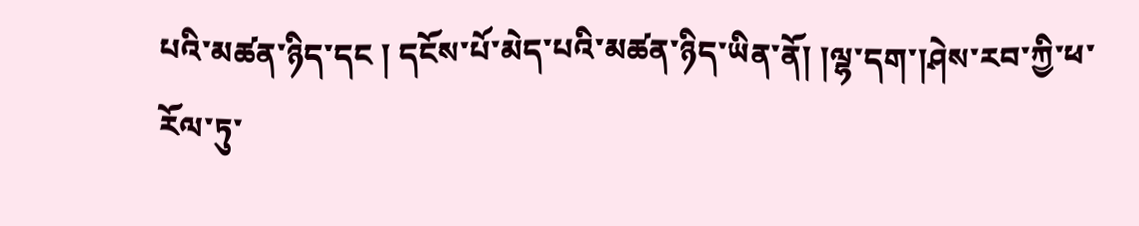པའི་མཚན་ཉིད་དང ། དངོས་པོ་མེད་པའི་མཚན་ཉིད་ཡིན་ནོ། །ལྷ་དག་།ཤེས་རབ་ཀྱི་ཕ་རོལ་ཏུ་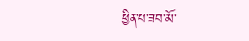ཕྱིན་པ་ཟབ་མོ་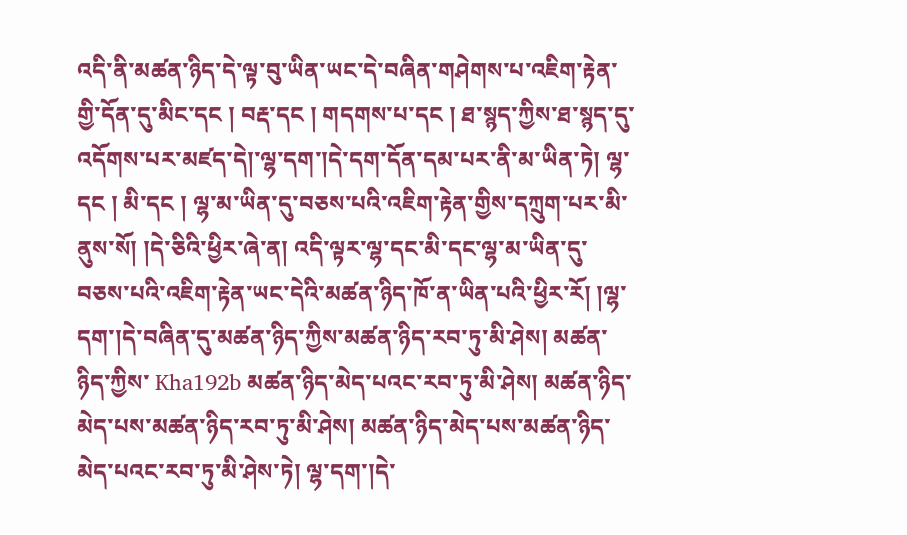འདི་ནི་མཚན་ཉིད་དེ་ལྟ་བུ་ཡིན་ཡང་དེ་བཞིན་གཤེགས་པ་འཇིག་རྟེན་གྱི་དོན་དུ་མིང་དང ། བརྡ་དང ། གདགས་པ་དང ། ཐ་སྙད་ཀྱིས་ཐ་སྙད་དུ་འདོགས་པར་མཛད་དེ།་ལྷ་དག་།དེ་དག་དོན་དམ་པར་ནི་མ་ཡིན་ཏེ། ལྷ་དང ། མི་དང ། ལྷ་མ་ཡིན་དུ་བཅས་པའི་འཇིག་རྟེན་གྱིས་དཀྲུག་པར་མི་ནུས་སོ། །དེ་ཅིའི་ཕྱིར་ཞེ་ན། འདི་ལྟར་ལྷ་དང་མི་དང་ལྷ་མ་ཡིན་དུ་བཅས་པའི་འཇིག་རྟེན་ཡང་དེའི་མཚན་ཉིད་ཁོ་ན་ཡིན་པའི་ཕྱིར་རོ། །ལྷ་དག་།དེ་བཞིན་དུ་མཚན་ཉིད་ཀྱིས་མཚན་ཉིད་རབ་ཏུ་མི་ཤེས། མཚན་ཉིད་ཀྱིས་ Kha192b མཚན་ཉིད་མེད་པའང་རབ་ཏུ་མི་ཤེས། མཚན་ཉིད་མེད་པས་མཚན་ཉིད་རབ་ཏུ་མི་ཤེས། མཚན་ཉིད་མེད་པས་མཚན་ཉིད་མེད་པའང་རབ་ཏུ་མི་ཤེས་ཏེ། ལྷ་དག་།དེ་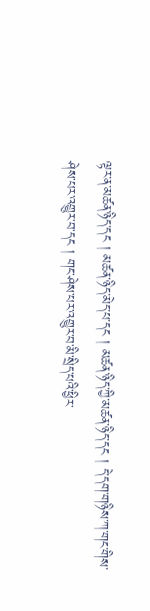ལྟར་ན་མཚན་ཉིད་དང ། མཚན་ཉིད་མེད་པ་དང ། མཚན་ཉིད་ཀྱི་མཚན་ཉིད་དང ། དེ་དག་གཉིས་ཀ་གང་གིས་ཤེས་པར་འགྱུར་བ་དང ། གང་ཤེས་པར་འགྱུར་བ་མི་སྲིད་པའི་ཕྱིར་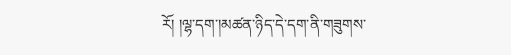རོ། །ལྷ་དག་།མཚན་ཉིད་དེ་དག་ནི་གཟུགས་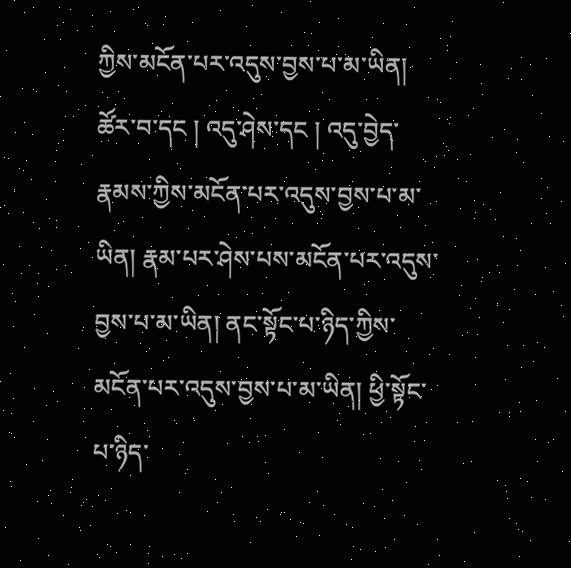ཀྱིས་མངོན་པར་འདུས་བྱས་པ་མ་ཡིན། ཚོར་བ་དང ། འདུ་ཤེས་དང ། འདུ་བྱེད་རྣམས་ཀྱིས་མངོན་པར་འདུས་བྱས་པ་མ་ཡིན། རྣམ་པར་ཤེས་པས་མངོན་པར་འདུས་བྱས་པ་མ་ཡིན། ནང་སྟོང་པ་ཉིད་ཀྱིས་མངོན་པར་འདུས་བྱས་པ་མ་ཡིན། ཕྱི་སྟོང་པ་ཉིད་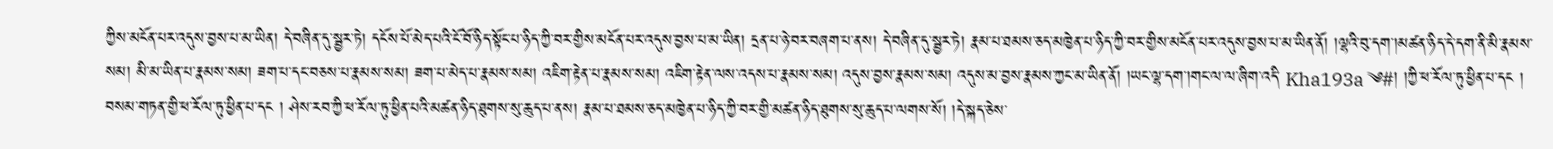ཀྱིས་མངོན་པར་འདུས་བྱས་པ་མ་ཡིན། དེ་བཞིན་དུ་སྦྱར་ཏེ། དངོས་པོ་མེད་པའི་ངོ་བོ་ཉིད་སྟོང་པ་ཉིད་ཀྱི་བར་གྱིས་མངོན་པར་འདུས་བྱས་པ་མ་ཡིན། དྲན་པ་ཉེ་བར་བཞག་པ་ནས། དེ་བཞིན་དུ་སྦྱར་ཏེ། རྣམ་པ་ཐམས་ཅད་མཁྱེན་པ་ཉིད་ཀྱི་བར་གྱིས་མངོན་པར་འདུས་བྱས་པ་མ་ཡིན་ནོ། །ལྷའི་བུ་དག་།མཚན་ཉིད་དེ་དག་ནི་མི་རྣམས་སམ། མི་མ་ཡིན་པ་རྣམས་སམ། ཟག་པ་དང་བཅས་པ་རྣམས་སམ། ཟག་པ་མེད་པ་རྣམས་སམ། འཇིག་རྟེན་པ་རྣམས་སམ། འཇིག་རྟེན་ལས་འདས་པ་རྣམས་སམ། འདུས་བྱས་རྣམས་སམ། འདུས་མ་བྱས་རྣམས་ཀྱང་མ་ཡིན་ནོ། །ཡང་ལྷ་དག་།གང་ལ་ལ་ཞིག་འདི་ Kha193a ༄#། །ཀྱི་ཕ་རོལ་ཏུ་ཕྱིན་པ་དང ། བསམ་གཏན་གྱི་ཕ་རོལ་ཏུ་ཕྱིན་པ་དང ། ཤེས་རབ་ཀྱི་ཕ་རོལ་ཏུ་ཕྱིན་པའི་མཚན་ཉིད་ཐུགས་སུ་ཆུད་པ་ནས། རྣམ་པ་ཐམས་ཅད་མཁྱེན་པ་ཉིད་ཀྱི་བར་གྱི་མཚན་ཉིད་ཐུགས་སུ་ཆུད་པ་ལགས་སོ། །དེ་སྐད་ཅེས་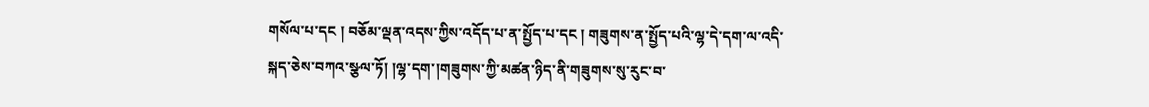གསོལ་པ་དང ། བཅོམ་ལྡན་འདས་ཀྱིས་འདོད་པ་ན་སྤྱོད་པ་དང ། གཟུགས་ན་སྤྱོད་པའི་ལྷ་དེ་དག་ལ་འདི་སྐད་ཅེས་བཀའ་སྩལ་ཏོ། །ལྷ་དག་།གཟུགས་ཀྱི་མཚན་ཉིད་ནི་གཟུགས་སུ་རུང་བ་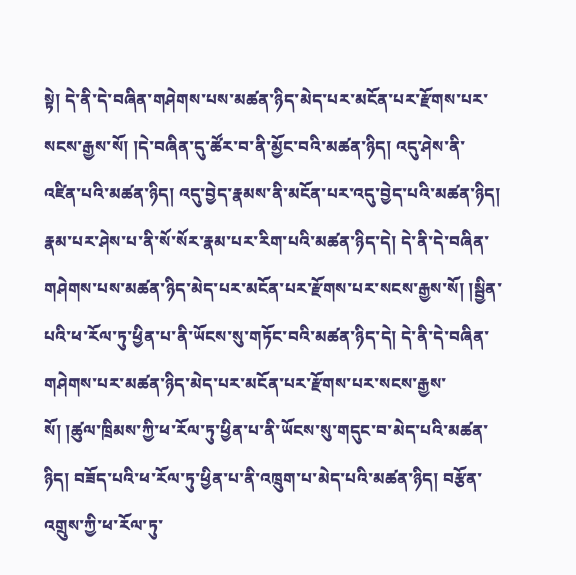སྟེ། དེ་ནི་དེ་བཞིན་གཤེགས་པས་མཚན་ཉིད་མེད་པར་མངོན་པར་རྫོགས་པར་སངས་རྒྱས་སོ། །དེ་བཞིན་དུ་ཚོར་བ་ནི་མྱོང་བའི་མཚན་ཉིད། འདུ་ཤེས་ནི་འཛིན་པའི་མཚན་ཉིད། འདུ་བྱེད་རྣམས་ནི་མངོན་པར་འདུ་བྱེད་པའི་མཚན་ཉིད། རྣམ་པར་ཤེས་པ་ནི་སོ་སོར་རྣམ་པར་རིག་པའི་མཚན་ཉིད་དེ། དེ་ནི་དེ་བཞིན་གཤེགས་པས་མཚན་ཉིད་མེད་པར་མངོན་པར་རྫོགས་པར་སངས་རྒྱས་སོ། །སྦྱིན་པའི་ཕ་རོལ་ཏུ་ཕྱིན་པ་ནི་ཡོངས་སུ་གཏོང་བའི་མཚན་ཉིད་དེ། དེ་ནི་དེ་བཞིན་གཤེགས་པར་མཚན་ཉིད་མེད་པར་མངོན་པར་རྫོགས་པར་སངས་རྒྱས་སོ། །ཚུལ་ཁྲིམས་ཀྱི་ཕ་རོལ་ཏུ་ཕྱིན་པ་ནི་ཡོངས་སུ་གདུང་བ་མེད་པའི་མཚན་ཉིད། བཟོད་པའི་ཕ་རོལ་ཏུ་ཕྱིན་པ་ནི་འཁྲུག་པ་མེད་པའི་མཚན་ཉིད། བརྩོན་འགྲུས་ཀྱི་ཕ་རོལ་ཏུ་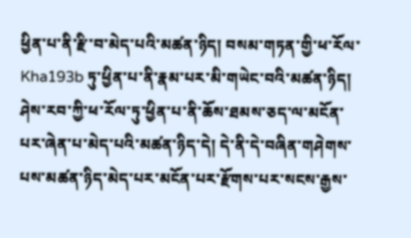ཕྱིན་པ་ནི་རྫི་བ་མེད་པའི་མཚན་ཉིད། བསམ་གཏན་གྱི་ཕ་རོལ་ Kha193b ཏུ་ཕྱིན་པ་ནི་རྣམ་པར་མི་གཡེང་བའི་མཚན་ཉིད། ཤེས་རབ་ཀྱི་ཕ་རོལ་ཏུ་ཕྱིན་པ་ནི་ཆོས་ཐམས་ཅད་ལ་མངོན་པར་ཞེན་པ་མེད་པའི་མཚན་ཉིད་དེ། དེ་ནི་དེ་བཞིན་གཤེགས་པས་མཚན་ཉིད་མེད་པར་མངོན་པར་རྫོགས་པར་སངས་རྒྱས་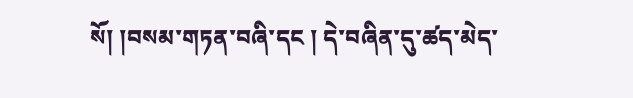སོ། །བསམ་གཏན་བཞི་དང ། དེ་བཞིན་དུ་ཚད་མེད་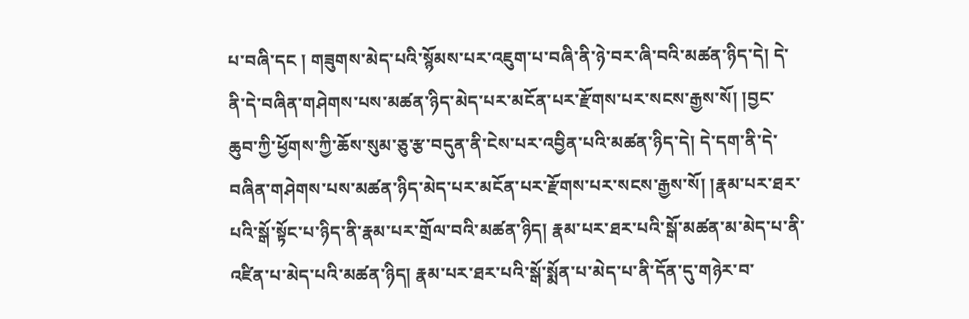པ་བཞི་དང ། གཟུགས་མེད་པའི་སྙོམས་པར་འཇུག་པ་བཞི་ནི་ཉེ་བར་ཞི་བའི་མཚན་ཉིད་དེ། དེ་ནི་དེ་བཞིན་གཤེགས་པས་མཚན་ཉིད་མེད་པར་མངོན་པར་རྫོགས་པར་སངས་རྒྱས་སོ། །བྱང་ཆུབ་ཀྱི་ཕྱོགས་ཀྱི་ཆོས་སུམ་ཅུ་རྩ་བདུན་ནི་ངེས་པར་འབྱིན་པའི་མཚན་ཉིད་དེ། དེ་དག་ནི་དེ་བཞིན་གཤེགས་པས་མཚན་ཉིད་མེད་པར་མངོན་པར་རྫོགས་པར་སངས་རྒྱས་སོ། །རྣམ་པར་ཐར་པའི་སྒོ་སྟོང་པ་ཉིད་ནི་རྣམ་པར་གྲོལ་བའི་མཚན་ཉིད། རྣམ་པར་ཐར་པའི་སྒོ་མཚན་མ་མེད་པ་ནི་འཛིན་པ་མེད་པའི་མཚན་ཉིད། རྣམ་པར་ཐར་པའི་སྒོ་སྨོན་པ་མེད་པ་ནི་དོན་དུ་གཉེར་བ་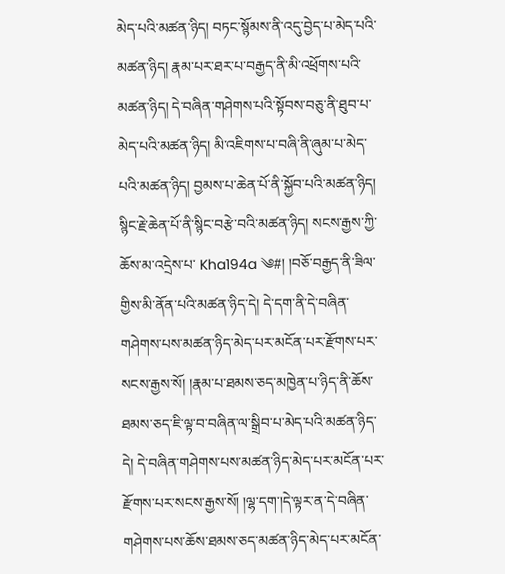མེད་པའི་མཚན་ཉིད། བཏང་སྙོམས་ནི་འདུ་བྱེད་པ་མེད་པའི་མཚན་ཉིད། རྣམ་པར་ཐར་པ་བརྒྱད་ནི་མི་འཕྲོགས་པའི་མཚན་ཉིད། དེ་བཞིན་གཤེགས་པའི་སྟོབས་བཅུ་ནི་ཐུབ་པ་མེད་པའི་མཚན་ཉིད། མི་འཇིགས་པ་བཞི་ནི་ཞུམ་པ་མེད་པའི་མཚན་ཉིད། བྱམས་པ་ཆེན་པོ་ནི་སྐྱོབ་པའི་མཚན་ཉིད། སྙིང་རྗེ་ཆེན་པོ་ནི་སྙིང་བརྩེ་བའི་མཚན་ཉིད། སངས་རྒྱས་ཀྱི་ཆོས་མ་འདྲེས་པ་ Kha194a ༄#། །བཅོ་བརྒྱད་ནི་ཟིལ་གྱིས་མི་ནོན་པའི་མཚན་ཉིད་དེ། དེ་དག་ནི་དེ་བཞིན་གཤེགས་པས་མཚན་ཉིད་མེད་པར་མངོན་པར་རྫོགས་པར་སངས་རྒྱས་སོ། །རྣམ་པ་ཐམས་ཅད་མཁྱེན་པ་ཉིད་ནི་ཆོས་ཐམས་ཅད་ཇི་ལྟ་བ་བཞིན་ལ་སྒྲིབ་པ་མེད་པའི་མཚན་ཉིད་དེ། དེ་བཞིན་གཤེགས་པས་མཚན་ཉིད་མེད་པར་མངོན་པར་རྫོགས་པར་སངས་རྒྱས་སོ། །ལྷ་དག་།དེ་ལྟར་ན་དེ་བཞིན་གཤེགས་པས་ཆོས་ཐམས་ཅད་མཚན་ཉིད་མེད་པར་མངོན་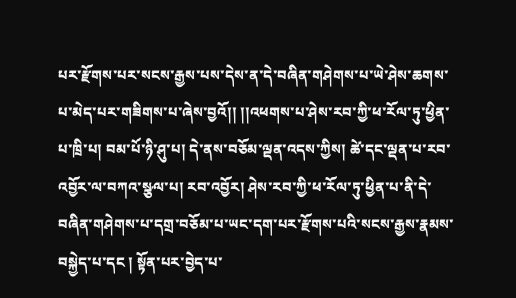པར་རྫོགས་པར་སངས་རྒྱས་པས་དེས་ན་དེ་བཞིན་གཤེགས་པ་ཡེ་ཤེས་ཆགས་པ་མེད་པར་གཟིགས་པ་ཞེས་བྱའོ།། །།འཕགས་པ་ཤེས་རབ་ཀྱི་ཕ་རོལ་ཏུ་ཕྱིན་པ་ཁྲི་པ། བམ་པོ་ཉི་ཤུ་པ། དེ་ནས་བཅོམ་ལྡན་འདས་ཀྱིས། ཚེ་དང་ལྡན་པ་རབ་འབྱོར་ལ་བཀའ་སྩལ་པ། རབ་འབྱོར། ཤེས་རབ་ཀྱི་ཕ་རོལ་ཏུ་ཕྱིན་པ་ནི་དེ་བཞིན་གཤེགས་པ་དགྲ་བཅོམ་པ་ཡང་དག་པར་རྫོགས་པའི་སངས་རྒྱས་རྣམས་བསྐྱེད་པ་དང ། སྟོན་པར་བྱེད་པ་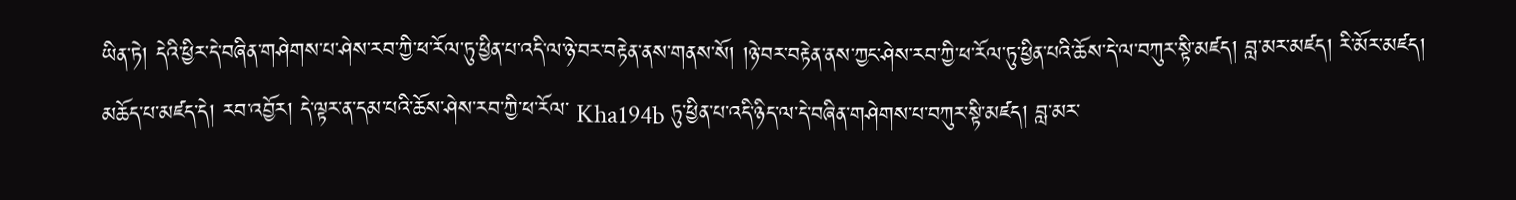ཡིན་ཏེ། དེའི་ཕྱིར་དེ་བཞིན་གཤེགས་པ་ཤེས་རབ་ཀྱི་ཕ་རོལ་ཏུ་ཕྱིན་པ་འདི་ལ་ཉེ་བར་བརྟེན་ནས་གནས་སོ། །ཉེ་བར་བརྟེན་ནས་ཀྱང་ཤེས་རབ་ཀྱི་ཕ་རོལ་ཏུ་ཕྱིན་པའི་ཆོས་དེ་ལ་བཀུར་སྟི་མཛད། བླ་མར་མཛད། རི་མོར་མཛད། མཆོད་པ་མཛད་དེ། རབ་འབྱོར། དེ་ལྟར་ན་དམ་པའི་ཆོས་ཤེས་རབ་ཀྱི་ཕ་རོལ་ Kha194b ཏུ་ཕྱིན་པ་འདི་ཉིད་ལ་དེ་བཞིན་གཤེགས་པ་བཀུར་སྟི་མཛད། བླ་མར་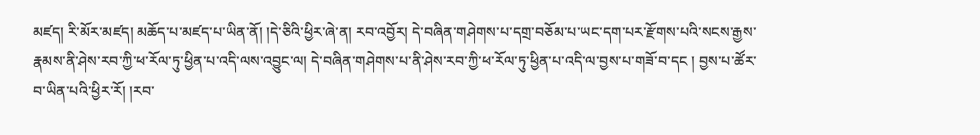མཛད། རི་མོར་མཛད། མཆོད་པ་མཛད་པ་ཡིན་ནོ། །དེ་ཅིའི་ཕྱིར་ཞེ་ན། རབ་འབྱོར། དེ་བཞིན་གཤེགས་པ་དགྲ་བཅོམ་པ་ཡང་དག་པར་རྫོགས་པའི་སངས་རྒྱས་རྣམས་ནི་ཤེས་རབ་ཀྱི་ཕ་རོལ་ཏུ་ཕྱིན་པ་འདི་ལས་འབྱུང་ལ། དེ་བཞིན་གཤེགས་པ་ནི་ཤེས་རབ་ཀྱི་ཕ་རོལ་ཏུ་ཕྱིན་པ་འདི་ལ་བྱས་པ་གཟོ་བ་དང ། བྱས་པ་ཚོར་བ་ཡིན་པའི་ཕྱིར་རོ། །རབ་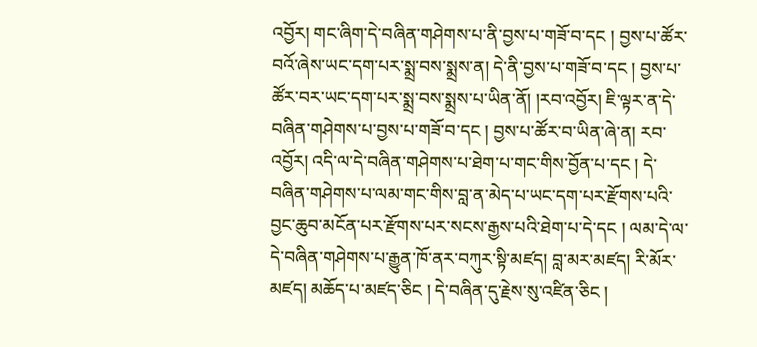འབྱོར། གང་ཞིག་དེ་བཞིན་གཤེགས་པ་ནི་བྱས་པ་གཟོ་བ་དང ། བྱས་པ་ཚོར་བའོ་ཞེས་ཡང་དག་པར་སྨྲ་བས་སྨྲས་ན། དེ་ནི་བྱས་པ་གཟོ་བ་དང ། བྱས་པ་ཚོར་བར་ཡང་དག་པར་སྨྲ་བས་སྨྲས་པ་ཡིན་ནོ། །རབ་འབྱོར། ཇི་ལྟར་ན་དེ་བཞིན་གཤེགས་པ་བྱས་པ་གཟོ་བ་དང ། བྱས་པ་ཚོར་བ་ཡིན་ཞེ་ན། རབ་འབྱོར། འདི་ལ་དེ་བཞིན་གཤེགས་པ་ཐེག་པ་གང་གིས་བྱོན་པ་དང ། དེ་བཞིན་གཤེགས་པ་ལམ་གང་གིས་བླ་ན་མེད་པ་ཡང་དག་པར་རྫོགས་པའི་བྱང་ཆུབ་མངོན་པར་རྫོགས་པར་སངས་རྒྱས་པའི་ཐེག་པ་དེ་དང ། ལམ་དེ་ལ་དེ་བཞིན་གཤེགས་པ་རྒྱུན་ཁོ་ནར་བཀུར་སྟི་མཛད། བླ་མར་མཛད། རི་མོར་མཛད། མཆོད་པ་མཛད་ཅིང ། དེ་བཞིན་དུ་རྗེས་སུ་འཛིན་ཅིང །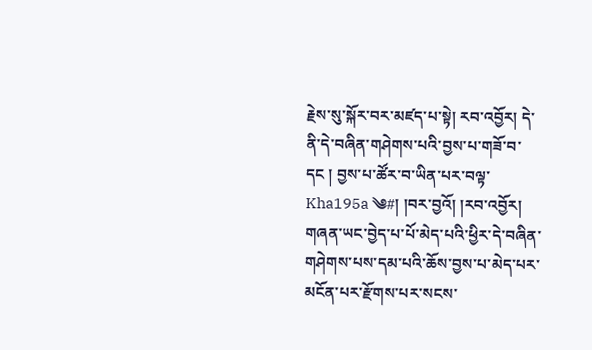རྗེས་སུ་སྐོར་བར་མཛད་པ་སྟེ། རབ་འབྱོར། དེ་ནི་དེ་བཞིན་གཤེགས་པའི་བྱས་པ་གཟོ་བ་དང ། བྱས་པ་ཚོར་བ་ཡིན་པར་བལྟ་ Kha195a ༄#། །བར་བྱའོ། །རབ་འབྱོར། གཞན་ཡང་བྱེད་པ་པོ་མེད་པའི་ཕྱིར་དེ་བཞིན་གཤེགས་པས་དམ་པའི་ཆོས་བྱས་པ་མེད་པར་མངོན་པར་རྫོགས་པར་སངས་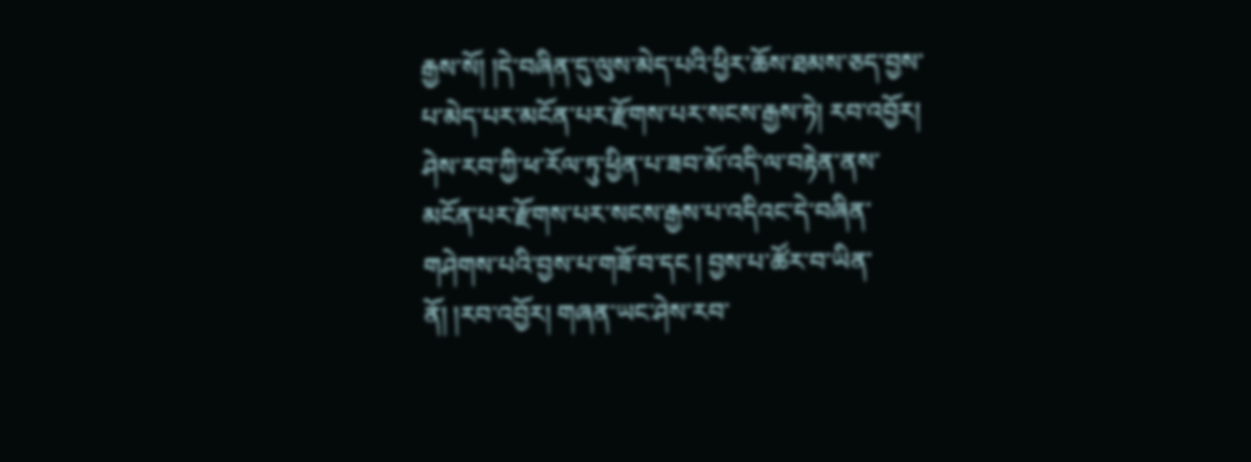རྒྱས་སོ། །དེ་བཞིན་དུ་ལུས་མེད་པའི་ཕྱིར་ཆོས་ཐམས་ཅད་བྱས་པ་མེད་པར་མངོན་པར་རྫོགས་པར་སངས་རྒྱས་ཏེ། རབ་འབྱོར། ཤེས་རབ་ཀྱི་ཕ་རོལ་ཏུ་ཕྱིན་པ་ཟབ་མོ་འདི་ལ་བརྟེན་ནས་མངོན་པར་རྫོགས་པར་སངས་རྒྱས་པ་འདིའང་དེ་བཞིན་གཤེགས་པའི་བྱས་པ་གཟོ་བ་དང ། བྱས་པ་ཚོར་བ་ཡིན་ནོ། །རབ་འབྱོར། གཞན་ཡང་ཤེས་རབ་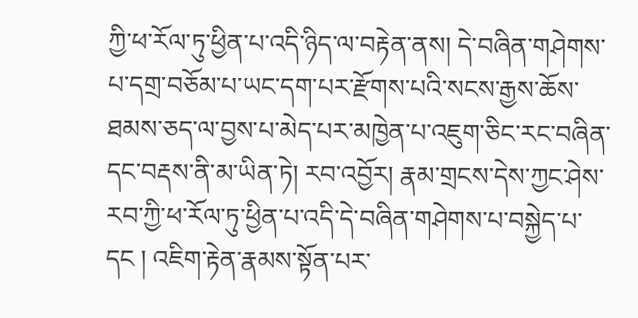ཀྱི་ཕ་རོལ་ཏུ་ཕྱིན་པ་འདི་ཉིད་ལ་བརྟེན་ནས། དེ་བཞིན་གཤེགས་པ་དགྲ་བཅོམ་པ་ཡང་དག་པར་རྫོགས་པའི་སངས་རྒྱས་ཆོས་ཐམས་ཅད་ལ་བྱས་པ་མེད་པར་མཁྱེན་པ་འཇུག་ཅིང་རང་བཞིན་དང་བརྡས་ནི་མ་ཡིན་ཏེ། རབ་འབྱོར། རྣམ་གྲངས་དེས་ཀྱང་ཤེས་རབ་ཀྱི་ཕ་རོལ་ཏུ་ཕྱིན་པ་འདི་དེ་བཞིན་གཤེགས་པ་བསྐྱེད་པ་དང ། འཇིག་རྟེན་རྣམས་སྟོན་པར་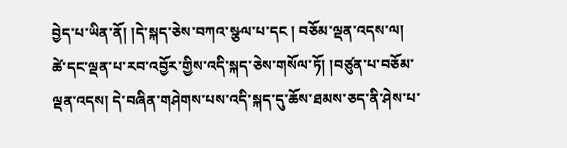བྱེད་པ་ཡིན་ནོ། །དེ་སྐད་ཅེས་བཀའ་སྩལ་པ་དང ། བཅོམ་ལྡན་འདས་ལ། ཚེ་དང་ལྡན་པ་རབ་འབྱོར་གྱིས་འདི་སྐད་ཅེས་གསོལ་ཏོ། །བཙུན་པ་བཅོམ་ལྡན་འདས། དེ་བཞིན་གཤེགས་པས་འདི་སྐད་དུ་ཆོས་ཐམས་ཅད་ནི་ཤེས་པ་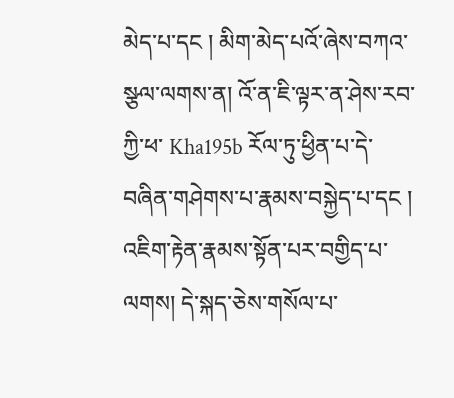མེད་པ་དང ། མིག་མེད་པའོ་ཞེས་བཀའ་སྩལ་ལགས་ན། འོ་ན་ཇི་ལྟར་ན་ཤེས་རབ་ཀྱི་ཕ་ Kha195b རོལ་ཏུ་ཕྱིན་པ་དེ་བཞིན་གཤེགས་པ་རྣམས་བསྐྱེད་པ་དང ། འཇིག་རྟེན་རྣམས་སྟོན་པར་བགྱིད་པ་ལགས། དེ་སྐད་ཅེས་གསོལ་པ་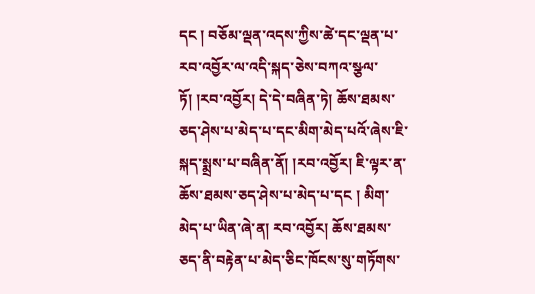དང ། བཅོམ་ལྡན་འདས་ཀྱིས་ཚེ་དང་ལྡན་པ་རབ་འབྱོར་ལ་འདི་སྐད་ཅེས་བཀའ་སྩལ་ཏོ། །རབ་འབྱོར། དེ་དེ་བཞིན་ཏེ། ཆོས་ཐམས་ཅད་ཤེས་པ་མེད་པ་དང་མིག་མེད་པའོ་ཞེས་ཇི་སྐད་སྨྲས་པ་བཞིན་ནོ། །རབ་འབྱོར། ཇི་ལྟར་ན་ཆོས་ཐམས་ཅད་ཤེས་པ་མེད་པ་དང ། མིག་མེད་པ་ཡིན་ཞེ་ན། རབ་འབྱོར། ཆོས་ཐམས་ཅད་ནི་བརྟེན་པ་མེད་ཅིང་ཁོངས་སུ་གཏོགས་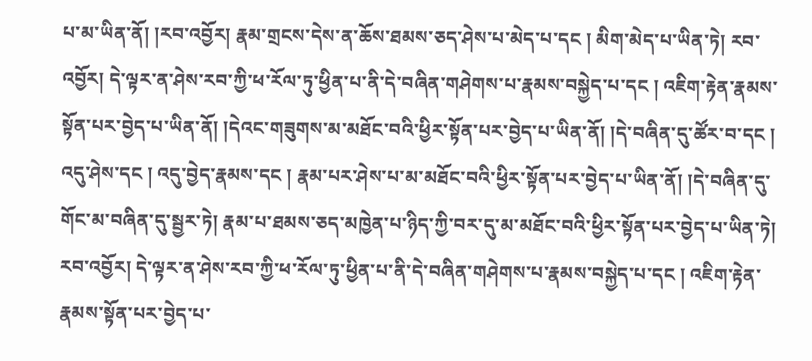པ་མ་ཡིན་ནོ། །རབ་འབྱོར། རྣམ་གྲངས་དེས་ན་ཆོས་ཐམས་ཅད་ཤེས་པ་མེད་པ་དང ། མིག་མེད་པ་ཡིན་ཏེ། རབ་འབྱོར། དེ་ལྟར་ན་ཤེས་རབ་ཀྱི་ཕ་རོལ་ཏུ་ཕྱིན་པ་ནི་དེ་བཞིན་གཤེགས་པ་རྣམས་བསྐྱེད་པ་དང ། འཇིག་རྟེན་རྣམས་སྟོན་པར་བྱེད་པ་ཡིན་ནོ། །དེའང་གཟུགས་མ་མཐོང་བའི་ཕྱིར་སྟོན་པར་བྱེད་པ་ཡིན་ནོ། །དེ་བཞིན་དུ་ཚོར་བ་དང ། འདུ་ཤེས་དང ། འདུ་བྱེད་རྣམས་དང ། རྣམ་པར་ཤེས་པ་མ་མཐོང་བའི་ཕྱིར་སྟོན་པར་བྱེད་པ་ཡིན་ནོ། །དེ་བཞིན་དུ་གོང་མ་བཞིན་དུ་སྦྱར་ཏེ། རྣམ་པ་ཐམས་ཅད་མཁྱེན་པ་ཉིད་ཀྱི་བར་དུ་མ་མཐོང་བའི་ཕྱིར་སྟོན་པར་བྱེད་པ་ཡིན་ཏེ། རབ་འབྱོར། དེ་ལྟར་ན་ཤེས་རབ་ཀྱི་ཕ་རོལ་ཏུ་ཕྱིན་པ་ནི་དེ་བཞིན་གཤེགས་པ་རྣམས་བསྐྱེད་པ་དང ། འཇིག་རྟེན་རྣམས་སྟོན་པར་བྱེད་པ་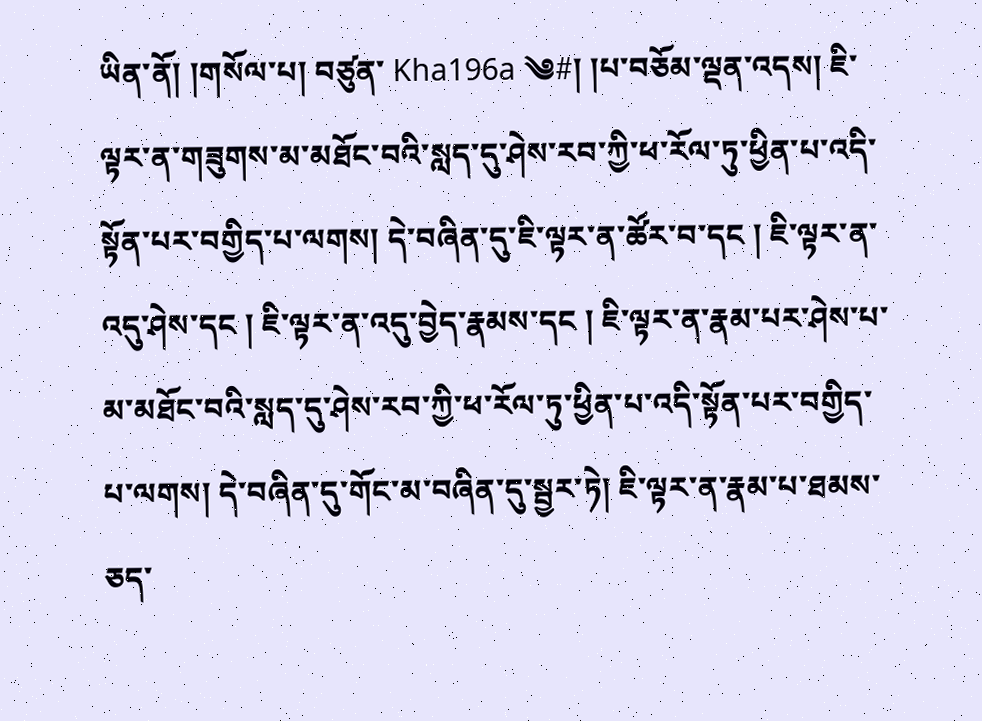ཡིན་ནོ། །གསོལ་པ། བཙུན་ Kha196a ༄#། །པ་བཅོམ་ལྡན་འདས། ཇི་ལྟར་ན་གཟུགས་མ་མཐོང་བའི་སླད་དུ་ཤེས་རབ་ཀྱི་ཕ་རོལ་ཏུ་ཕྱིན་པ་འདི་སྟོན་པར་བགྱིད་པ་ལགས། དེ་བཞིན་དུ་ཇི་ལྟར་ན་ཚོར་བ་དང ། ཇི་ལྟར་ན་འདུ་ཤེས་དང ། ཇི་ལྟར་ན་འདུ་བྱེད་རྣམས་དང ། ཇི་ལྟར་ན་རྣམ་པར་ཤེས་པ་མ་མཐོང་བའི་སླད་དུ་ཤེས་རབ་ཀྱི་ཕ་རོལ་ཏུ་ཕྱིན་པ་འདི་སྟོན་པར་བགྱིད་པ་ལགས། དེ་བཞིན་དུ་གོང་མ་བཞིན་དུ་སྦྱར་ཏེ། ཇི་ལྟར་ན་རྣམ་པ་ཐམས་ཅད་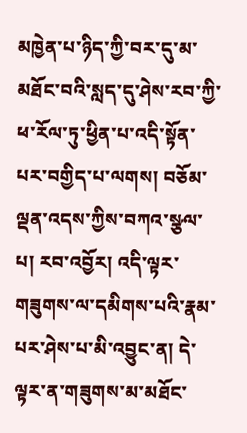མཁྱེན་པ་ཉིད་ཀྱི་བར་དུ་མ་མཐོང་བའི་སླད་དུ་ཤེས་རབ་ཀྱི་ཕ་རོལ་ཏུ་ཕྱིན་པ་འདི་སྟོན་པར་བགྱིད་པ་ལགས། བཅོམ་ལྡན་འདས་ཀྱིས་བཀའ་སྩལ་པ། རབ་འབྱོར། འདི་ལྟར་གཟུགས་ལ་དམིགས་པའི་རྣམ་པར་ཤེས་པ་མི་འབྱུང་ན། དེ་ལྟར་ན་གཟུགས་མ་མཐོང་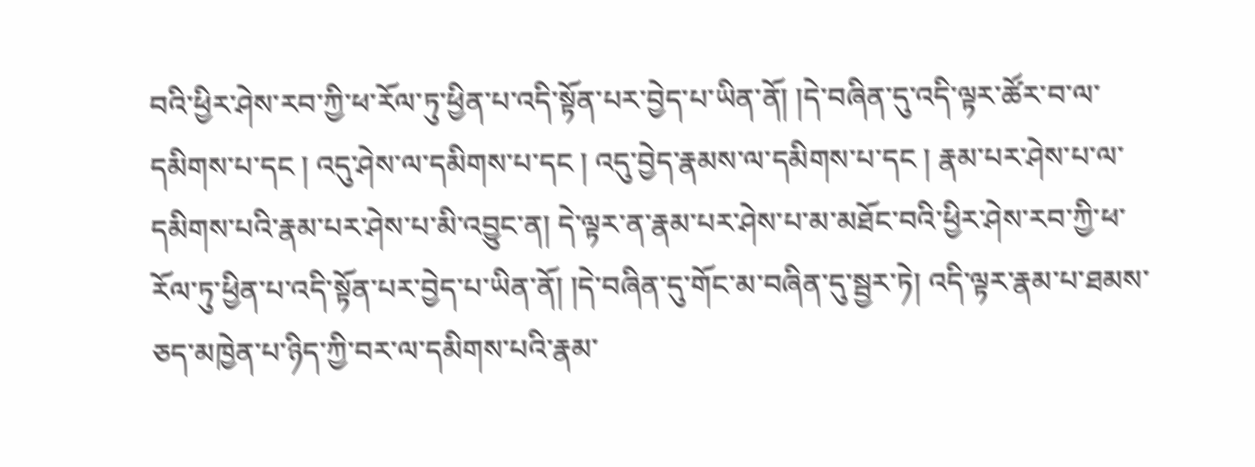བའི་ཕྱིར་ཤེས་རབ་ཀྱི་ཕ་རོལ་ཏུ་ཕྱིན་པ་འདི་སྟོན་པར་བྱེད་པ་ཡིན་ནོ། །དེ་བཞིན་དུ་འདི་ལྟར་ཚོར་བ་ལ་དམིགས་པ་དང ། འདུ་ཤེས་ལ་དམིགས་པ་དང ། འདུ་བྱེད་རྣམས་ལ་དམིགས་པ་དང ། རྣམ་པར་ཤེས་པ་ལ་དམིགས་པའི་རྣམ་པར་ཤེས་པ་མི་འབྱུང་ན། དེ་ལྟར་ན་རྣམ་པར་ཤེས་པ་མ་མཐོང་བའི་ཕྱིར་ཤེས་རབ་ཀྱི་ཕ་རོལ་ཏུ་ཕྱིན་པ་འདི་སྟོན་པར་བྱེད་པ་ཡིན་ནོ། །དེ་བཞིན་དུ་གོང་མ་བཞིན་དུ་སྦྱར་ཏེ། འདི་ལྟར་རྣམ་པ་ཐམས་ཅད་མཁྱེན་པ་ཉིད་ཀྱི་བར་ལ་དམིགས་པའི་རྣམ་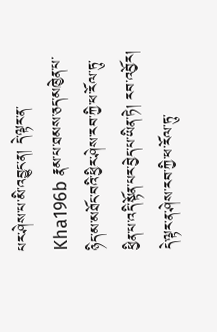པར་ཤེས་པ་མི་འབྱུང་ན། དེ་ལྟར་ན་ Kha196b རྣམ་པ་ཐམས་ཅད་མཁྱེན་པ་ཉིད་མ་མཐོང་བའི་ཕྱིར་ཤེས་རབ་ཀྱི་ཕ་རོལ་ཏུ་ཕྱིན་པ་འདི་སྟོན་པར་བྱེད་པ་ཡིན་ཏེ། རབ་འབྱོར། དེ་ལྟར་ན་ཤེས་རབ་ཀྱི་ཕ་རོལ་ཏུ་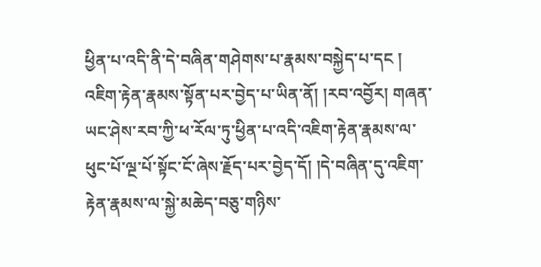ཕྱིན་པ་འདི་ནི་དེ་བཞིན་གཤེགས་པ་རྣམས་བསྐྱེད་པ་དང ། འཇིག་རྟེན་རྣམས་སྟོན་པར་བྱེད་པ་ཡིན་ནོ། །རབ་འབྱོར། གཞན་ཡང་ཤེས་རབ་ཀྱི་ཕ་རོལ་ཏུ་ཕྱིན་པ་འདི་འཇིག་རྟེན་རྣམས་ལ་ཕུང་པོ་ལྔ་པོ་སྟོང་ངོ་ཞེས་རྗོད་པར་བྱེད་དོ། །དེ་བཞིན་དུ་འཇིག་རྟེན་རྣམས་ལ་སྐྱེ་མཆེད་བཅུ་གཉིས་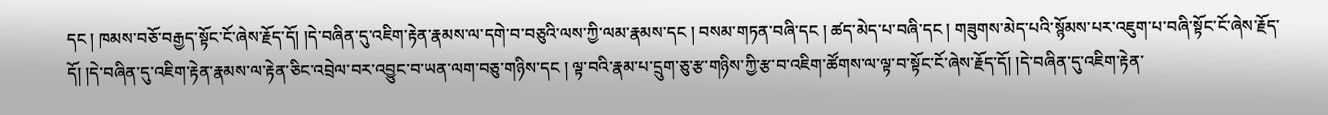དང ། ཁམས་བཅོ་བརྒྱད་སྟོང་ངོ་ཞེས་རྗོད་དོ། །དེ་བཞིན་དུ་འཇིག་རྟེན་རྣམས་ལ་དགེ་བ་བཅུའི་ལས་ཀྱི་ལམ་རྣམས་དང ། བསམ་གཏན་བཞི་དང ། ཚད་མེད་པ་བཞི་དང ། གཟུགས་མེད་པའི་སྙོམས་པར་འཇུག་པ་བཞི་སྟོང་ངོ་ཞེས་རྗོད་དོ། །དེ་བཞིན་དུ་འཇིག་རྟེན་རྣམས་ལ་རྟེན་ཅིང་འབྲེལ་བར་འབྱུང་བ་ཡན་ལག་བཅུ་གཉིས་དང ། ལྟ་བའི་རྣམ་པ་དྲུག་ཅུ་རྩ་གཉིས་ཀྱི་རྩ་བ་འཇིག་ཚོགས་ལ་ལྟ་བ་སྟོང་ངོ་ཞེས་རྗོད་དོ། །དེ་བཞིན་དུ་འཇིག་རྟེན་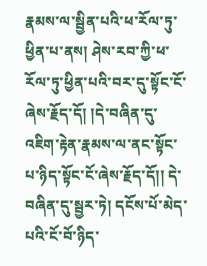རྣམས་ལ་སྦྱིན་པའི་ཕ་རོལ་ཏུ་ཕྱིན་པ་ནས། ཤེས་རབ་ཀྱི་ཕ་རོལ་ཏུ་ཕྱིན་པའི་བར་དུ་སྟོང་ངོ་ཞེས་རྗོད་དོ། །དེ་བཞིན་དུ་འཇིག་རྟེན་རྣམས་ལ་ནང་སྟོང་པ་ཉིད་སྟོང་ངོ་ཞེས་རྗོད་དོ།། དེ་བཞིན་དུ་སྦྱར་ཏེ། དངོས་པོ་མེད་པའི་ངོ་བོ་ཉིད་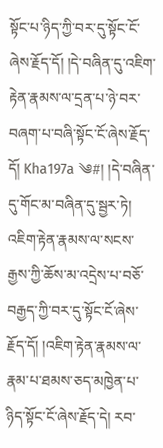སྟོང་པ་ཉིད་ཀྱི་བར་དུ་སྟོང་ངོ་ཞེས་རྗོད་དོ། །དེ་བཞིན་དུ་འཇིག་རྟེན་རྣམས་ལ་དྲན་པ་ཉེ་བར་བཞག་པ་བཞི་སྟོང་ངོ་ཞེས་རྗོད་དོ། Kha197a ༄#། །དེ་བཞིན་དུ་གོང་མ་བཞིན་དུ་སྦྱར་ཏེ། འཇིག་རྟེན་རྣམས་ལ་སངས་རྒྱས་ཀྱི་ཆོས་མ་འདྲེས་པ་བཅོ་བརྒྱད་ཀྱི་བར་དུ་སྟོང་ངོ་ཞེས་རྗོད་དོ། །འཇིག་རྟེན་རྣམས་ལ་རྣམ་པ་ཐམས་ཅད་མཁྱེན་པ་ཉིད་སྟོང་ངོ་ཞེས་རྗོད་དེ། རབ་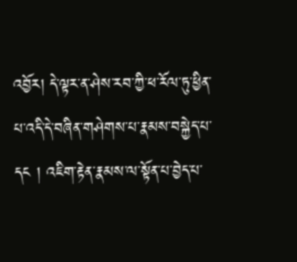འབྱོར། དེ་ལྟར་ན་ཤེས་རབ་ཀྱི་ཕ་རོལ་ཏུ་ཕྱིན་པ་འདི་དེ་བཞིན་གཤེགས་པ་རྣམས་བསྐྱེད་པ་དང ། འཇིག་རྟེན་རྣམས་ལ་སྟོན་པ་བྱེད་པ་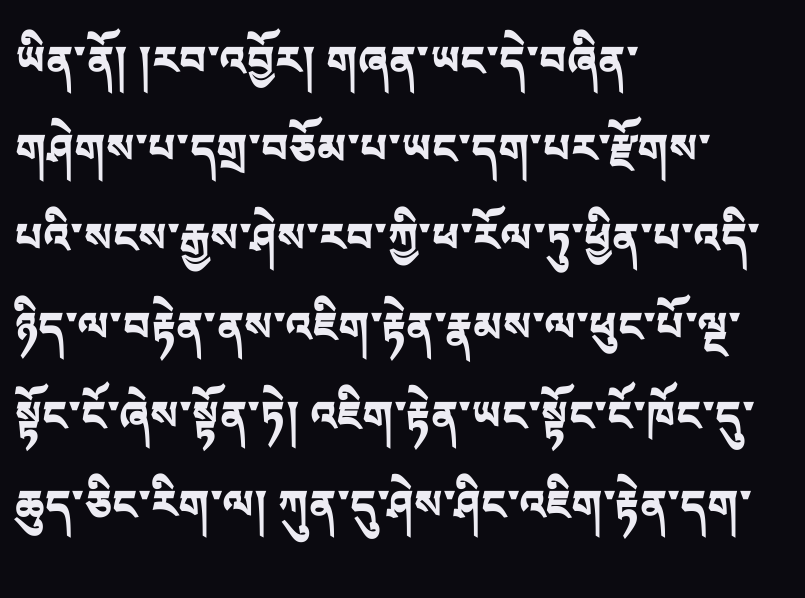ཡིན་ནོ། །རབ་འབྱོར། གཞན་ཡང་དེ་བཞིན་གཤེགས་པ་དགྲ་བཅོམ་པ་ཡང་དག་པར་རྫོགས་པའི་སངས་རྒྱས་ཤེས་རབ་ཀྱི་ཕ་རོལ་ཏུ་ཕྱིན་པ་འདི་ཉིད་ལ་བརྟེན་ནས་འཇིག་རྟེན་རྣམས་ལ་ཕུང་པོ་ལྔ་སྟོང་ངོ་ཞེས་སྟོན་ཏེ། འཇིག་རྟེན་ཡང་སྟོང་ངོ་ཁོང་དུ་ཆུད་ཅིང་རིག་ལ། ཀུན་དུ་ཤེས་ཤིང་འཇིག་རྟེན་དག་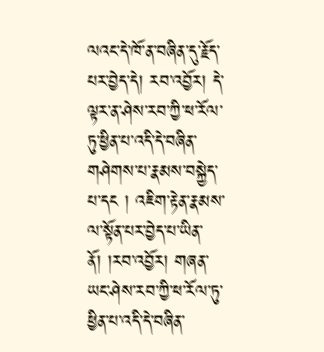ལའང་དེ་ཁོ་ན་བཞིན་དུ་རྗོད་པར་བྱེད་དེ། རབ་འབྱོར། དེ་ལྟར་ན་ཤེས་རབ་ཀྱི་ཕ་རོལ་ཏུ་ཕྱིན་པ་འདི་དེ་བཞིན་གཤེགས་པ་རྣམས་བསྐྱེད་པ་དང ། འཇིག་རྟེན་རྣམས་ལ་སྟོན་པར་བྱེད་པ་ཡིན་ནོ། །རབ་འབྱོར། གཞན་ཡང་ཤེས་རབ་ཀྱི་ཕ་རོལ་ཏུ་ཕྱིན་པ་འདི་དེ་བཞིན་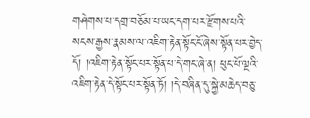གཤེགས་པ་དགྲ་བཅོམ་པ་ཡང་དག་པར་རྫོགས་པའི་སངས་རྒྱས་རྣམས་ལ་འཇིག་རྟེན་སྟོང་ངོ་ཞེས་སྟོན་པར་བྱེད་དོ། །འཇིག་རྟེན་སྟོང་པར་སྟོན་པ་དེ་གང་ཞེ་ན། ཕུང་པོ་ལྔའི་འཇིག་རྟེན་དེ་སྟོང་པར་སྟོན་ཏོ། །དེ་བཞིན་དུ་སྐྱེ་མཆེད་བཅུ་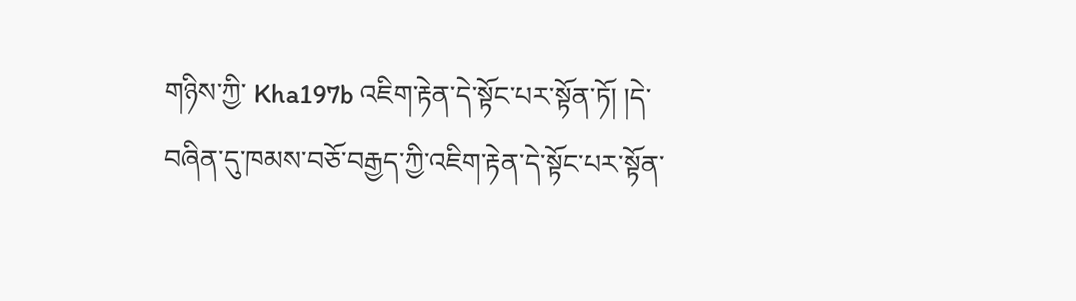གཉིས་ཀྱི་ Kha197b འཇིག་རྟེན་དེ་སྟོང་པར་སྟོན་ཏོ། །དེ་བཞིན་དུ་ཁམས་བཅོ་བརྒྱད་ཀྱི་འཇིག་རྟེན་དེ་སྟོང་པར་སྟོན་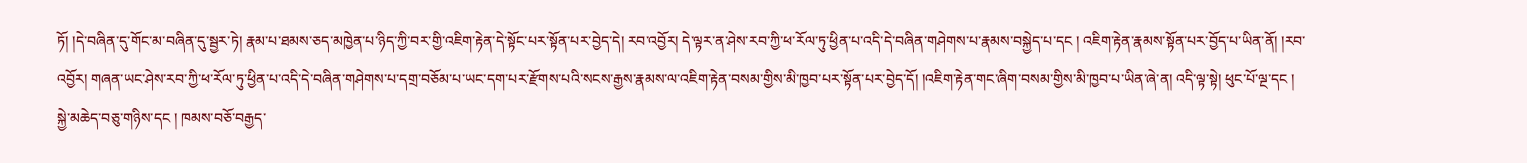ཏོ། །དེ་བཞིན་དུ་གོང་མ་བཞིན་དུ་སྦྱར་ཏེ། རྣམ་པ་ཐམས་ཅད་མཁྱེན་པ་ཉིད་ཀྱི་བར་གྱི་འཇིག་རྟེན་དེ་སྟོང་པར་སྟོན་པར་བྱེད་དེ། རབ་འབྱོར། དེ་ལྟར་ན་ཤེས་རབ་ཀྱི་ཕ་རོལ་ཏུ་ཕྱིན་པ་འདི་དེ་བཞིན་གཤེགས་པ་རྣམས་བསྐྱེད་པ་དང ། འཇིག་རྟེན་རྣམས་སྟོན་པར་བྱོད་པ་ཡིན་ནོ། །རབ་འབྱོར། གཞན་ཡང་ཤེས་རབ་ཀྱི་ཕ་རོལ་ཏུ་ཕྱིན་པ་འདི་དེ་བཞིན་གཤེགས་པ་དགྲ་བཅོམ་པ་ཡང་དག་པར་རྫོགས་པའི་སངས་རྒྱས་རྣམས་ལ་འཇིག་རྟེན་བསམ་གྱིས་མི་ཁྱབ་པར་སྟོན་པར་བྱེད་དོ། །འཇིག་རྟེན་གང་ཞིག་བསམ་གྱིས་མི་ཁྱབ་པ་ཡིན་ཞེ་ན། འདི་ལྟ་སྟེ། ཕུང་པོ་ལྔ་དང ། སྐྱེ་མཆེད་བཅུ་གཉིས་དང ། ཁམས་བཅོ་བརྒྱད་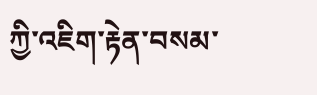ཀྱི་འཇིག་རྟེན་བསམ་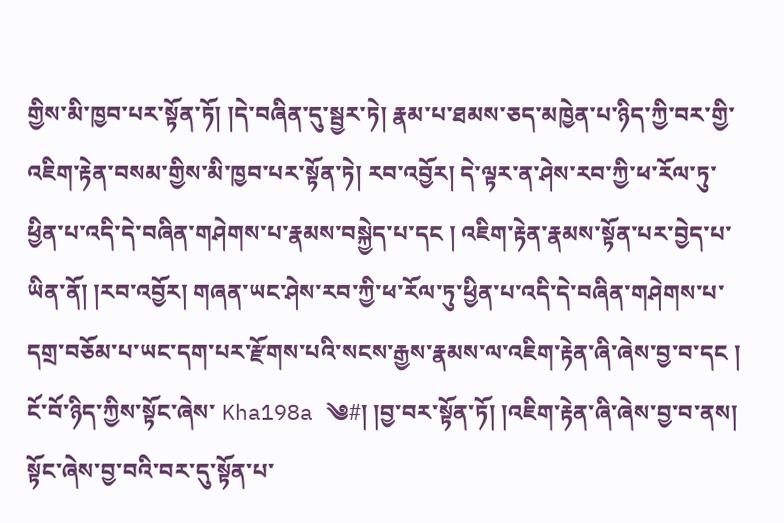གྱིས་མི་ཁྱབ་པར་སྟོན་ཏོ། །དེ་བཞིན་དུ་སྦྱར་ཏེ། རྣམ་པ་ཐམས་ཅད་མཁྱེན་པ་ཉིད་ཀྱི་བར་གྱི་འཇིག་རྟེན་བསམ་གྱིས་མི་ཁྱབ་པར་སྟོན་ཏེ། རབ་འབྱོར། དེ་ལྟར་ན་ཤེས་རབ་ཀྱི་ཕ་རོལ་ཏུ་ཕྱིན་པ་འདི་དེ་བཞིན་གཤེགས་པ་རྣམས་བསྐྱེད་པ་དང ། འཇིག་རྟེན་རྣམས་སྟོན་པར་བྱེད་པ་ཡིན་ནོ། །རབ་འབྱོར། གཞན་ཡང་ཤེས་རབ་ཀྱི་ཕ་རོལ་ཏུ་ཕྱིན་པ་འདི་དེ་བཞིན་གཤེགས་པ་དགྲ་བཅོམ་པ་ཡང་དག་པར་རྫོགས་པའི་སངས་རྒྱས་རྣམས་ལ་འཇིག་རྟེན་ཞི་ཞེས་བྱ་བ་དང ། ངོ་བོ་ཉིད་ཀྱིས་སྟོང་ཞེས་ Kha198a ༄#། །བྱ་བར་སྟོན་ཏོ། །འཇིག་རྟེན་ཞི་ཞེས་བྱ་བ་ནས། སྟོང་ཞེས་བྱ་བའི་བར་དུ་སྟོན་པ་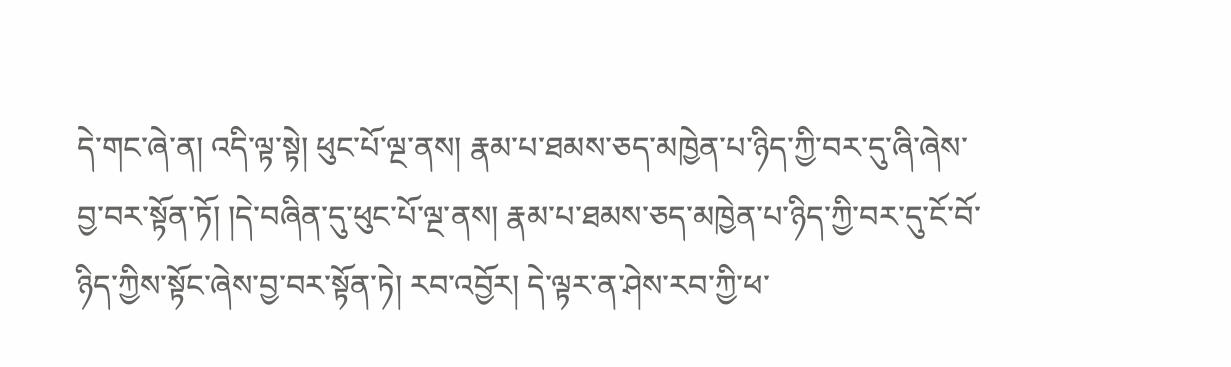དེ་གང་ཞེ་ན། འདི་ལྟ་སྟེ། ཕུང་པོ་ལྔ་ནས། རྣམ་པ་ཐམས་ཅད་མཁྱེན་པ་ཉིད་ཀྱི་བར་དུ་ཞི་ཞེས་བྱ་བར་སྟོན་ཏོ། །དེ་བཞིན་དུ་ཕུང་པོ་ལྔ་ནས། རྣམ་པ་ཐམས་ཅད་མཁྱེན་པ་ཉིད་ཀྱི་བར་དུ་ངོ་བོ་ཉིད་ཀྱིས་སྟོང་ཞེས་བྱ་བར་སྟོན་ཏེ། རབ་འབྱོར། དེ་ལྟར་ན་ཤེས་རབ་ཀྱི་ཕ་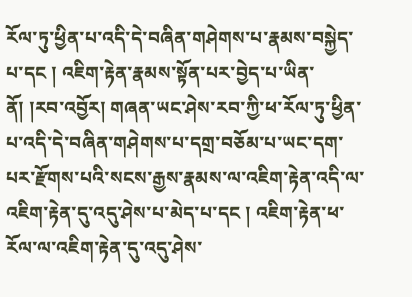རོལ་ཏུ་ཕྱིན་པ་འདི་དེ་བཞིན་གཤེགས་པ་རྣམས་བསྐྱེད་པ་དང ། འཇིག་རྟེན་རྣམས་སྟོན་པར་བྱེད་པ་ཡིན་ནོ། །རབ་འབྱོར། གཞན་ཡང་ཤེས་རབ་ཀྱི་ཕ་རོལ་ཏུ་ཕྱིན་པ་འདི་དེ་བཞིན་གཤེགས་པ་དགྲ་བཅོམ་པ་ཡང་དག་པར་རྫོགས་པའི་སངས་རྒྱས་རྣམས་ལ་འཇིག་རྟེན་འདི་ལ་འཇིག་རྟེན་དུ་འདུ་ཤེས་པ་མེད་པ་དང ། འཇིག་རྟེན་ཕ་རོལ་ལ་འཇིག་རྟེན་དུ་འདུ་ཤེས་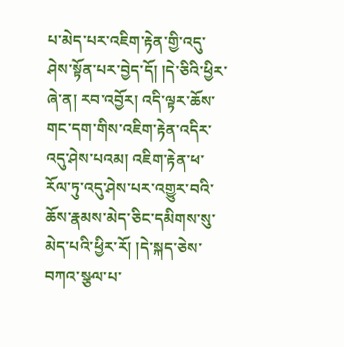པ་མེད་པར་འཇིག་རྟེན་གྱི་འདུ་ཤེས་སྟོན་པར་བྱེད་དོ། །དེ་ཅིའི་ཕྱིར་ཞེ་ན། རབ་འབྱོར། འདི་ལྟར་ཆོས་གང་དག་གིས་འཇིག་རྟེན་འདིར་འདུ་ཤེས་པའམ། འཇིག་རྟེན་ཕ་རོལ་ཏུ་འདུ་ཤེས་པར་འགྱུར་བའི་ཆོས་རྣམས་མེད་ཅིང་དམིགས་སུ་མེད་པའི་ཕྱིར་རོ། །དེ་སྐད་ཅེས་བཀའ་སྩལ་པ་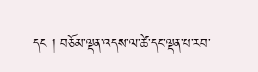དང ། བཅོམ་ལྡན་འདས་ལ་ཚེ་དང་ལྡན་པ་རབ་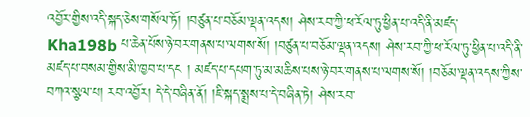འབྱོར་གྱིས་འདི་སྐད་ཅེས་གསོལ་ཏོ། །བཙུན་པ་བཅོམ་ལྡན་འདས། ཤེས་རབ་ཀྱི་ཕ་རོལ་ཏུ་ཕྱིན་པ་འདི་ནི་མཛད་ Kha198b པ་ཆེན་པོས་ཉེ་བར་གནས་པ་ལགས་སོ། །བཙུན་པ་བཅོམ་ལྡན་འདས། ཤེས་རབ་ཀྱི་ཕ་རོལ་ཏུ་ཕྱིན་པ་འདི་ནི་མཛད་པ་བསམ་གྱིས་མི་ཁྱབ་པ་དང ། མཛད་པ་དཔག་ཏུ་མ་མཆིས་པས་ཉེ་བར་གནས་པ་ལགས་སོ། །བཅོམ་ལྡན་འདས་ཀྱིས་བཀའ་སྩལ་པ། རབ་འབྱོར། དེ་དེ་བཞིན་ནོ། །ཇི་སྐད་སྨྲས་པ་དེ་བཞིན་ཏེ། ཤེས་རབ་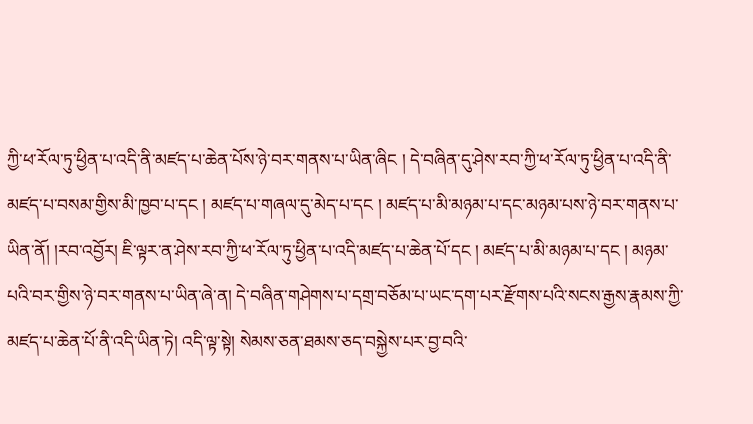ཀྱི་ཕ་རོལ་ཏུ་ཕྱིན་པ་འདི་ནི་མཛད་པ་ཆེན་པོས་ཉེ་བར་གནས་པ་ཡིན་ཞིང ། དེ་བཞིན་དུ་ཤེས་རབ་ཀྱི་ཕ་རོལ་ཏུ་ཕྱིན་པ་འདི་ནི་མཛད་པ་བསམ་གྱིས་མི་ཁྱབ་པ་དང ། མཛད་པ་གཞལ་དུ་མེད་པ་དང ། མཛད་པ་མི་མཉམ་པ་དང་མཉམ་པས་ཉེ་བར་གནས་པ་ཡིན་ནོ། །རབ་འབྱོར། ཇི་ལྟར་ན་ཤེས་རབ་ཀྱི་ཕ་རོལ་ཏུ་ཕྱིན་པ་འདི་མཛད་པ་ཆེན་པོ་དང ། མཛད་པ་མི་མཉམ་པ་དང ། མཉམ་པའི་བར་གྱིས་ཉེ་བར་གནས་པ་ཡིན་ཞེ་ན། དེ་བཞིན་གཤེགས་པ་དགྲ་བཅོམ་པ་ཡང་དག་པར་རྫོགས་པའི་སངས་རྒྱས་རྣམས་ཀྱི་མཛད་པ་ཆེན་པོ་ནི་འདི་ཡིན་ཏེ། འདི་ལྟ་སྟེ། སེམས་ཅན་ཐམས་ཅད་བསྐྱེས་པར་བྱ་བའི་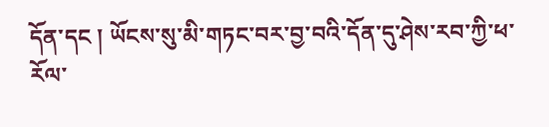དོན་དང ། ཡོངས་སུ་མི་གཏང་བར་བྱ་བའི་དོན་དུ་ཤེས་རབ་ཀྱི་ཕ་རོལ་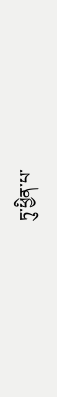ཏུ་ཕྱིན་པ་